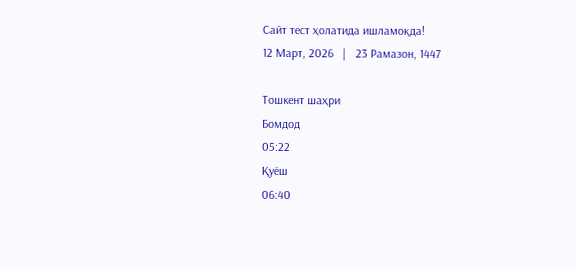Сайт тест ҳолатида ишламоқда!
12 Март, 2026   |   23 Рамазон, 1447

Тошкент шаҳри
Бомдод
05:22
Қуёш
06:40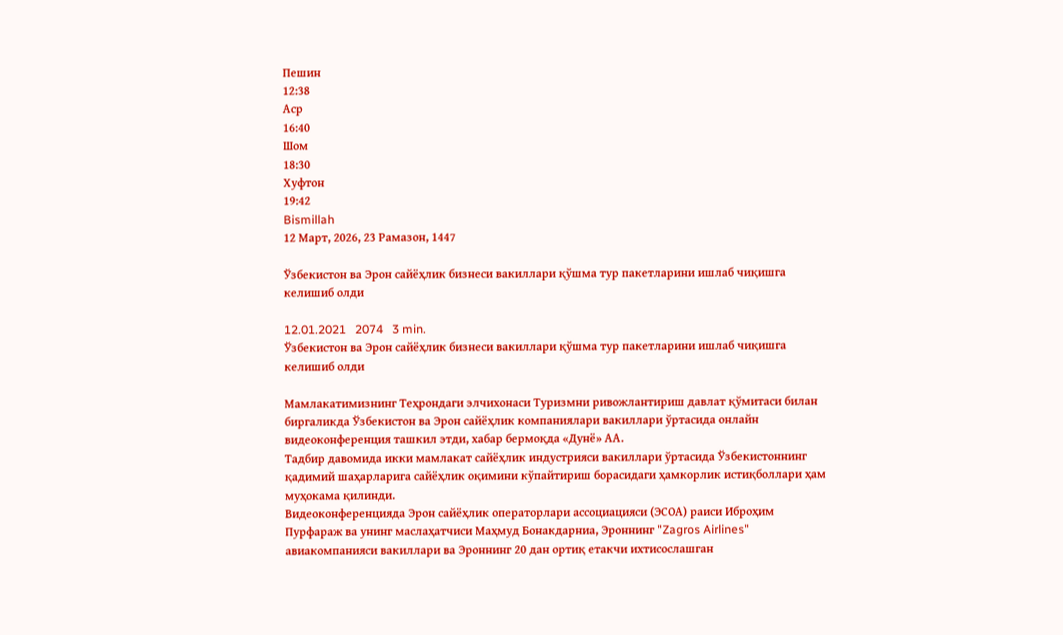Пешин
12:38
Аср
16:40
Шом
18:30
Хуфтон
19:42
Bismillah
12 Март, 2026, 23 Рамазон, 1447

Ўзбекистон ва Эрон сайёҳлик бизнеси вакиллари қўшма тур пакетларини ишлаб чиқишга келишиб олди

12.01.2021   2074   3 min.
Ўзбекистон ва Эрон сайёҳлик бизнеси вакиллари қўшма тур пакетларини ишлаб чиқишга келишиб олди

Мамлакатимизнинг Теҳрондаги элчихонаси Туризмни ривожлантириш давлат қўмитаси билан биргаликда Ўзбекистон ва Эрон сайёҳлик компаниялари вакиллари ўртасида онлайн видеоконференция ташкил этди, хабар бермоқда «Дунё» АА.
Тадбир давомида икки мамлакат сайёҳлик индустрияси вакиллари ўртасида Ўзбекистоннинг қадимий шаҳарларига сайёҳлик оқимини кўпайтириш борасидаги ҳамкорлик истиқболлари ҳам муҳокама қилинди.
Видеоконференцияда Эрон сайёҳлик операторлари ассоциацияси (ЭСОА) раиси Иброҳим Пурфараж ва унинг маслаҳатчиси Маҳмуд Бонакдарниа, Эроннинг "Zagros Airlines" авиакомпанияси вакиллари ва Эроннинг 20 дан ортиқ етакчи ихтисослашган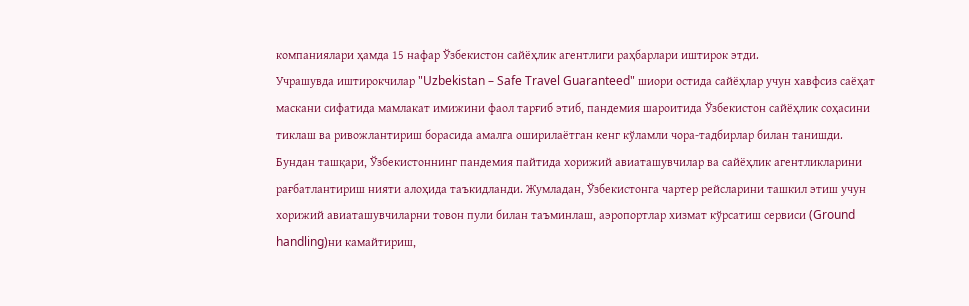компаниялари ҳамда 15 нафар Ўзбекистон сайёҳлик агентлиги раҳбарлари иштирок этди.
Учрашувда иштирокчилар "Uzbekistan – Safe Travel Guaranteed" шиори остида сайёҳлар учун хавфсиз саёҳат маскани сифатида мамлакат имижини фаол тарғиб этиб, пандемия шароитида Ўзбекистон сайёҳлик соҳасини тиклаш ва ривожлантириш борасида амалга оширилаётган кенг кўламли чора-тадбирлар билан танишди.
Бундан ташқари, Ўзбекистоннинг пандемия пайтида хорижий авиаташувчилар ва сайёҳлик агентликларини рағбатлантириш нияти алоҳида таъкидланди. Жумладан, Ўзбекистонга чартер рейсларини ташкил этиш учун хорижий авиаташувчиларни товон пули билан таъминлаш, аэропортлар хизмат кўрсатиш сервиси (Ground handling)ни камайтириш,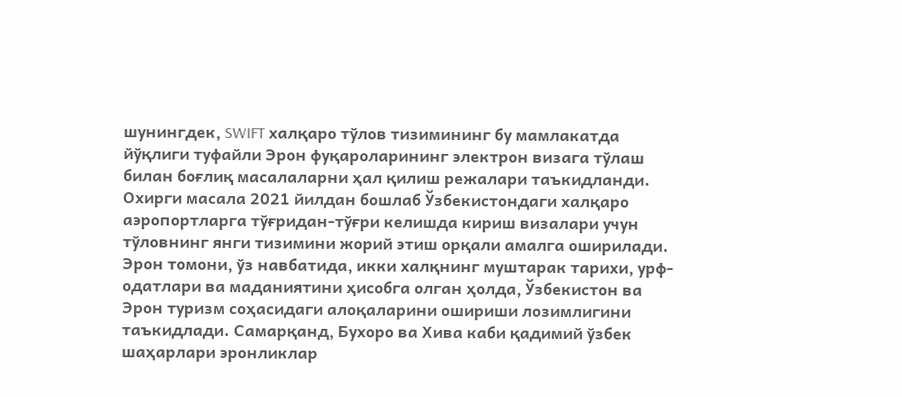шунингдек, SWIFT халқаро тўлов тизимининг бу мамлакатда йўқлиги туфайли Эрон фуқароларининг электрон визага тўлаш билан боғлиқ масалаларни ҳал қилиш режалари таъкидланди. Охирги масала 2021 йилдан бошлаб Ўзбекистондаги халқаро аэропортларга тўғридан-тўғри келишда кириш визалари учун тўловнинг янги тизимини жорий этиш орқали амалга оширилади.
Эрон томони, ўз навбатида, икки халқнинг муштарак тарихи, урф-одатлари ва маданиятини ҳисобга олган ҳолда, Ўзбекистон ва Эрон туризм соҳасидаги алоқаларини ошириши лозимлигини таъкидлади. Самарқанд, Бухоро ва Хива каби қадимий ўзбек шаҳарлари эронликлар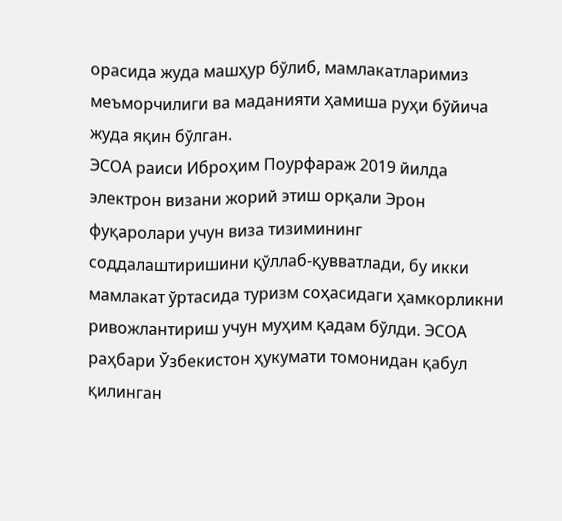орасида жуда машҳур бўлиб, мамлакатларимиз меъморчилиги ва маданияти ҳамиша руҳи бўйича жуда яқин бўлган.
ЭСОА раиси Иброҳим Поурфараж 2019 йилда электрон визани жорий этиш орқали Эрон фуқаролари учун виза тизимининг соддалаштиришини қўллаб-қувватлади, бу икки мамлакат ўртасида туризм соҳасидаги ҳамкорликни ривожлантириш учун муҳим қадам бўлди. ЭСОА раҳбари Ўзбекистон ҳукумати томонидан қабул қилинган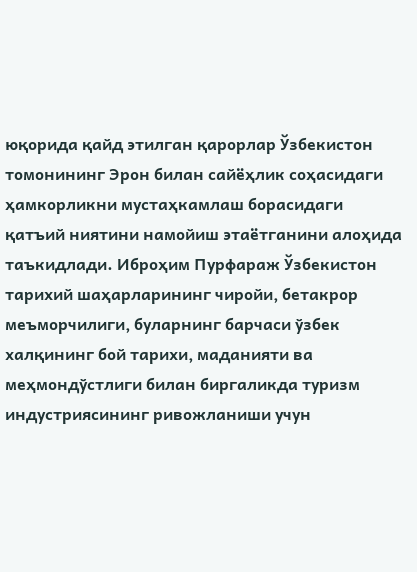юқорида қайд этилган қарорлар Ўзбекистон томонининг Эрон билан сайёҳлик соҳасидаги ҳамкорликни мустаҳкамлаш борасидаги қатъий ниятини намойиш этаётганини алоҳида таъкидлади. Иброҳим Пурфараж Ўзбекистон тарихий шаҳарларининг чиройи, бетакрор меъморчилиги, буларнинг барчаси ўзбек халқининг бой тарихи, маданияти ва меҳмондўстлиги билан биргаликда туризм индустриясининг ривожланиши учун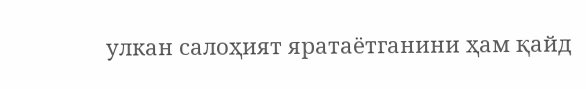улкан салоҳият яратаётганини ҳам қайд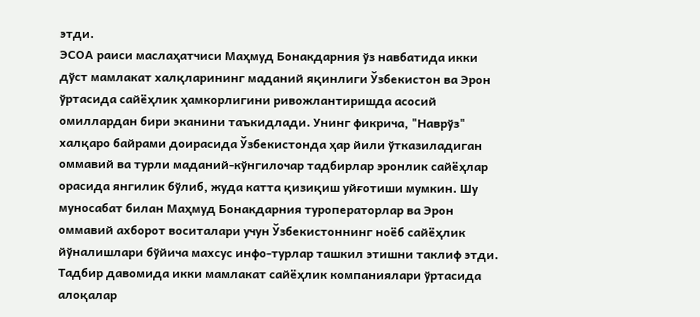этди.
ЭСОА раиси маслаҳатчиси Маҳмуд Бонакдарния ўз навбатида икки дўст мамлакат халқларининг маданий яқинлиги Ўзбекистон ва Эрон ўртасида сайёҳлик ҳамкорлигини ривожлантиришда асосий омиллардан бири эканини таъкидлади. Унинг фикрича, "Наврўз" халқаро байрами доирасида Ўзбекистонда ҳар йили ўтказиладиган оммавий ва турли маданий-кўнгилочар тадбирлар эронлик сайёҳлар орасида янгилик бўлиб, жуда катта қизиқиш уйғотиши мумкин. Шу муносабат билан Маҳмуд Бонакдарния туроператорлар ва Эрон оммавий ахборот воситалари учун Ўзбекистоннинг ноёб сайёҳлик йўналишлари бўйича махсус инфо-турлар ташкил этишни таклиф этди.
Тадбир давомида икки мамлакат сайёҳлик компаниялари ўртасида алоқалар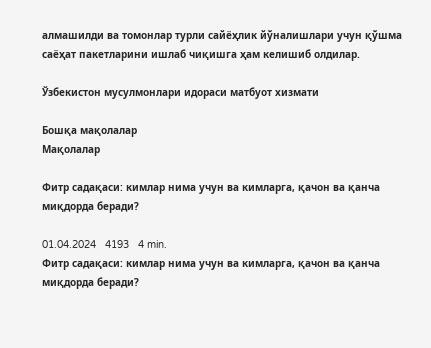алмашилди ва томонлар турли сайёҳлик йўналишлари учун қўшма саёҳат пакетларини ишлаб чиқишга ҳам келишиб олдилар.

Ўзбекистон мусулмонлари идораси матбуот хизмати

Бошқа мақолалар
Мақолалар

Фитр садақаси: кимлар нима учун ва кимларга, қачон ва қанча миқдорда беради?

01.04.2024   4193   4 min.
Фитр садақаси: кимлар нима учун ва кимларга, қачон ва қанча миқдорда беради?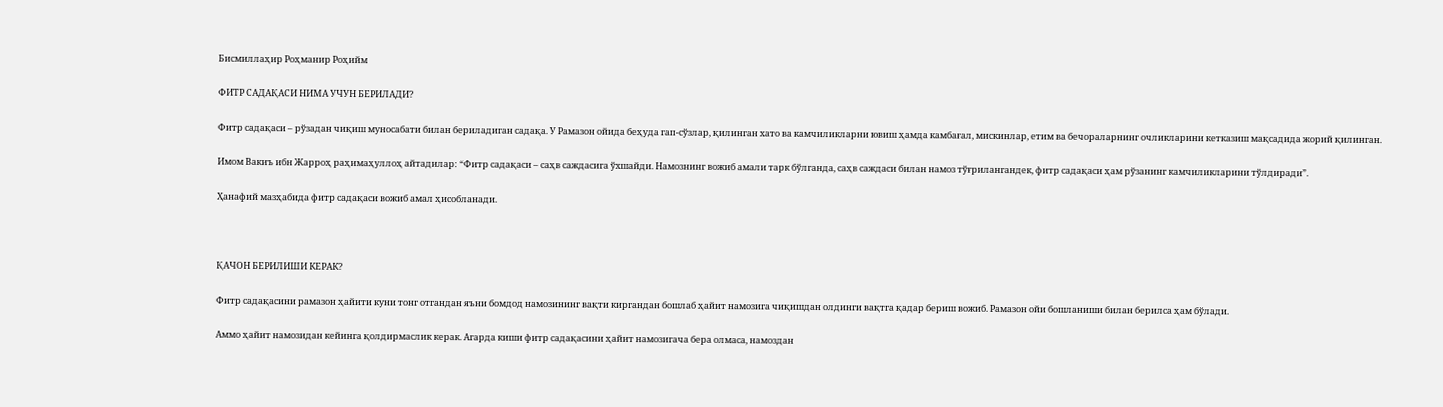Бисмиллаҳир Роҳманир Роҳийм

ФИТР САДАҚАСИ НИМА УЧУН БЕРИЛАДИ?

Фитр садақаси – рўзадан чиқиш муносабати билан бериладиган садақа. У Рамазон ойида беҳуда гап-сўзлар, қилинган хато ва камчиликларни ювиш ҳамда камбағал, мискинлар, етим ва бечораларнинг очликларини кетказиш мақсадида жорий қилинган.

Имом Вакиъ ибн Жарроҳ раҳимаҳуллоҳ айтадилар: “Фитр садақаси – саҳв саждасига ўхшайди. Намознинг вожиб амали тарк бўлганда, саҳв саждаси билан намоз тўғрилангандек, фитр садақаси ҳам рўзанинг камчиликларини тўлдиради”.

Ҳанафий мазҳабида фитр садақаси вожиб амал ҳисобланади.



ҚАЧОН БЕРИЛИШИ КЕРАК?

Фитр садақасини рамазон ҳайити куни тонг отгандан яъни бомдод намозининг вақти киргандан бошлаб ҳайит намозига чиқишдан олдинги вақтга қадар бериш вожиб. Рамазон ойи бошланиши билан берилса ҳам бўлади.

Аммо ҳайит намозидан кейинга қолдирмаслик керак. Агарда киши фитр садақасини ҳайит намозигача бера олмаса, намоздан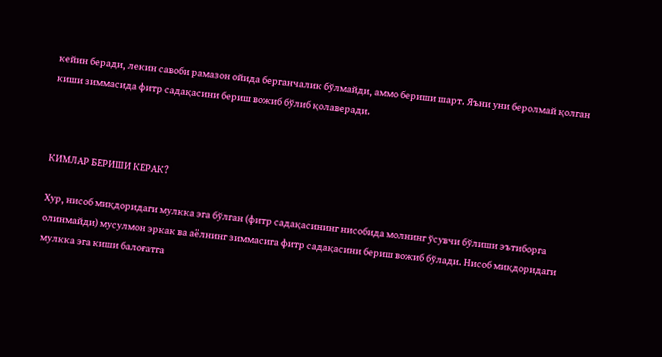кейин беради, лекин савоби рамазон ойида берганчалик бўлмайди, аммо бериши шарт. Яъни уни беролмай қолган киши зиммасида фитр садақасини бериш вожиб бўлиб қолаверади.



КИМЛАР БЕРИШИ КЕРАК?

Хур, нисоб миқдоридаги мулкка эга бўлган (фитр садақасининг нисобида молнинг ўсувчи бўлиши эътиборга олинмайди) мусулмон эркак ва аёлнинг зиммасига фитр садақасини бериш вожиб бўлади. Нисоб миқдоридаги мулкка эга киши балоғатга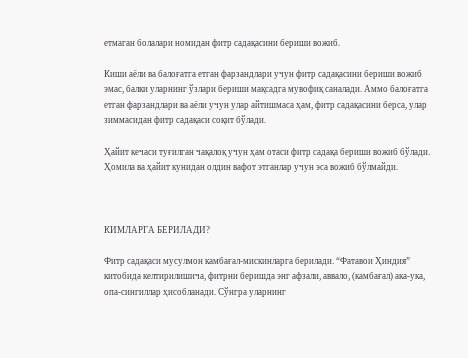етмаган болалари номидан фитр садақасини бериши вожиб.

Киши аёли ва балоғатга етган фарзандлари учун фитр садақасини бериши вожиб эмас, балки уларнинг ўзлари бериши мақсадга мувофиқ саналади. Аммо балоғатга етган фарзандлари ва аёли учун улар айтишмаса ҳам, фитр садақасини берса, улар зиммасидан фитр садақаси соқит бўлади.

Ҳайит кечаси туғилган чақалоқ учун ҳам отаси фитр садақа бериши вожиб бўлади. Ҳомила ва ҳайит кунидан олдин вафот этганлар учун эса вожиб бўлмайди.



КИМЛАРГА БЕРИЛАДИ?

Фитр садақаси мусулмон камбағал-мискинларга берилади. “Фатавои Ҳиндия” китобида келтирилишича, фитрни беришда энг афзали, аввало, (камбағал) ака-ука, опа-сингиллар ҳисобланади. Сўнгра уларнинг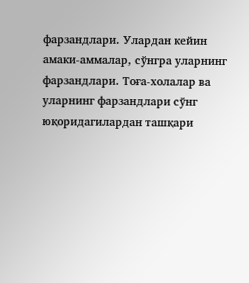фарзандлари. Улардан кейин амаки-аммалар, сўнгра уларнинг фарзандлари. Тоға-холалар ва уларнинг фарзандлари сўнг юқоридагилардан ташқари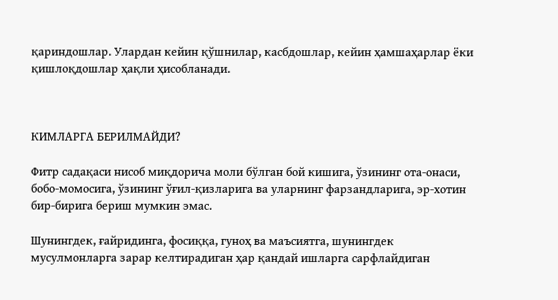қариндошлар. Улардан кейин қўшнилар, касбдошлар, кейин ҳамшаҳарлар ёки қишлоқдошлар ҳақли ҳисобланади.



КИМЛАРГА БЕРИЛМАЙДИ?

Фитр садақаси нисоб миқдорича моли бўлган бой кишига, ўзининг ота-онаси, бобо-момосига, ўзининг ўғил-қизларига ва уларнинг фарзандларига, эр-хотин бир-бирига бериш мумкин эмас.

Шунингдек, ғайридинга, фосиққа, гуноҳ ва маъсиятга, шунингдек мусулмонларга зарар келтирадиган ҳар қандай ишларга сарфлайдиган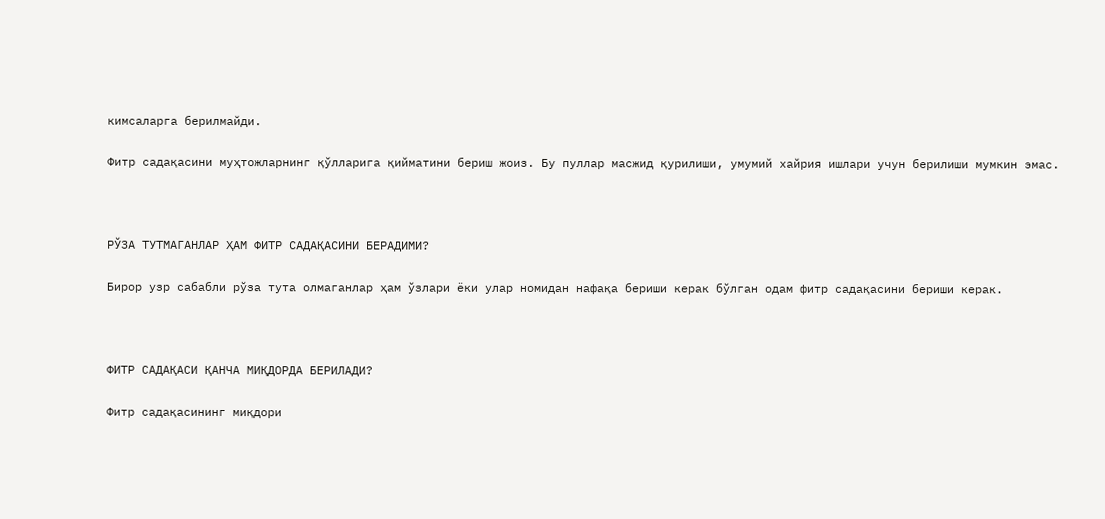кимсаларга берилмайди.

Фитр садақасини муҳтожларнинг қўлларига қийматини бериш жоиз. Бу пуллар масжид қурилиши, умумий хайрия ишлари учун берилиши мумкин эмас.



РЎЗА ТУТМАГАНЛАР ҲАМ ФИТР САДАҚАСИНИ БЕРАДИМИ?

Бирор узр сабабли рўза тута олмаганлар ҳам ўзлари ёки улар номидан нафақа бериши керак бўлган одам фитр садақасини бериши керак.



ФИТР САДАҚАСИ ҚАНЧА МИҚДОРДА БЕРИЛАДИ?

Фитр садақасининг миқдори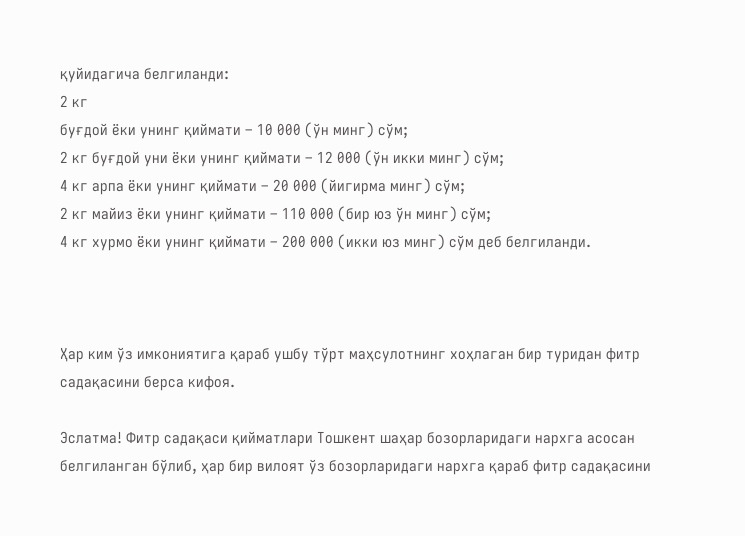қуйидагича белгиланди:
2 кг
буғдой ёки унинг қиймати – 10 000 (ўн минг) сўм;
2 кг буғдой уни ёки унинг қиймати – 12 000 (ўн икки минг) сўм;
4 кг арпа ёки унинг қиймати – 20 000 (йигирма минг) сўм;
2 кг майиз ёки унинг қиймати – 110 000 (бир юз ўн минг) сўм;
4 кг хурмо ёки унинг қиймати – 200 000 (икки юз минг) сўм деб белгиланди.



Ҳар ким ўз имкониятига қараб ушбу тўрт маҳсулотнинг хоҳлаган бир туридан фитр садақасини берса кифоя.

Эслатма! Фитр садақаси қийматлари Тошкент шаҳар бозорларидаги нархга асосан белгиланган бўлиб, ҳар бир вилоят ўз бозорларидаги нархга қараб фитр садақасини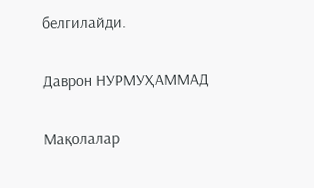белгилайди.

Даврон НУРМУҲАММАД

Мақолалар